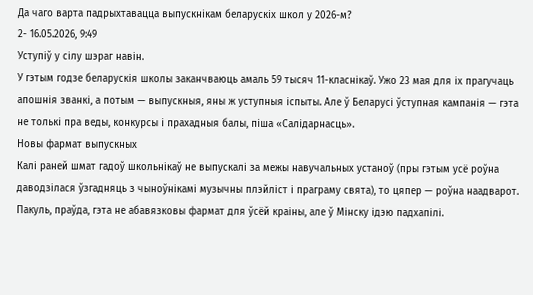Да чаго варта падрыхтавацца выпускнікам беларускіх школ у 2026-м?
2- 16.05.2026, 9:49
Уступіў у сілу шэраг навін.
У гэтым годзе беларускія школы заканчваюць амаль 59 тысяч 11-класнікаў. Ужо 23 мая для іх прагучаць апошнія званкі, а потым — выпускныя, яны ж уступныя іспыты. Але ў Беларусі ўступная кампанія — гэта не толькі пра веды, конкурсы і прахадныя балы, піша «Салідарнасць».
Новы фармат выпускных
Калі раней шмат гадоў школьнікаў не выпускалі за межы навучальных устаноў (пры гэтым усё роўна даводзілася ўзгадняць з чыноўнікамі музычны плэйліст і праграму свята), то цяпер — роўна наадварот. Пакуль, праўда, гэта не абавязковы фармат для ўсёй краіны, але ў Мінску ідэю падхапілі.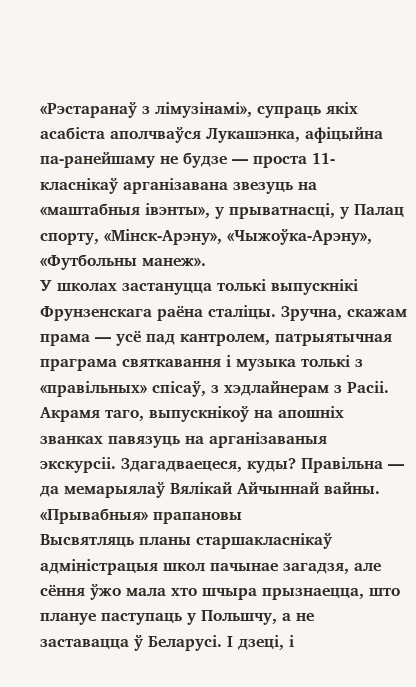«Рэстаранаў з лімузінамі», супраць якіх асабіста аполчваўся Лукашэнка, афіцыйна па-ранейшаму не будзе — проста 11-класнікаў арганізавана звезуць на «маштабныя івэнты», у прыватнасці, у Палац спорту, «Мінск-Арэну», «Чыжоўка-Арэну», «Футбольны манеж».
У школах застануцца толькі выпускнікі Фрунзенскага раёна сталіцы. Зручна, скажам прама — усё пад кантролем, патрыятычная праграма святкавання і музыка толькі з «правільных» спісаў, з хэдлайнерам з Расіі.
Акрамя таго, выпускнікоў на апошніх званках павязуць на арганізаваныя экскурсіі. Здагадваецеся, куды? Правільна — да мемарыялаў Вялікай Айчыннай вайны.
«Прывабныя» прапановы
Высвятляць планы старшакласнікаў адміністрацыя школ пачынае загадзя, але сёння ўжо мала хто шчыра прызнаецца, што плануе паступаць у Польшчу, а не заставацца ў Беларусі. І дзеці, і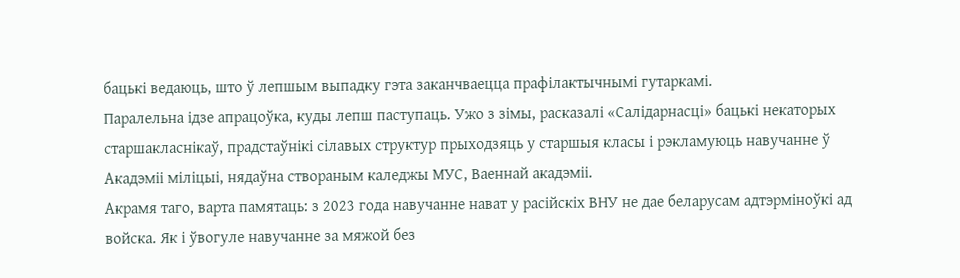бацькі ведаюць, што ў лепшым выпадку гэта заканчваецца прафілактычнымі гутаркамі.
Паралельна ідзе апрацоўка, куды лепш паступаць. Ужо з зімы, расказалі «Салідарнасці» бацькі некаторых старшакласнікаў, прадстаўнікі сілавых структур прыходзяць у старшыя класы і рэкламуюць навучанне ў Акадэміі міліцыі, нядаўна створаным каледжы МУС, Ваеннай акадэміі.
Акрамя таго, варта памятаць: з 2023 года навучанне нават у расійскіх ВНУ не дае беларусам адтэрміноўкі ад войска. Як і ўвогуле навучанне за мяжой без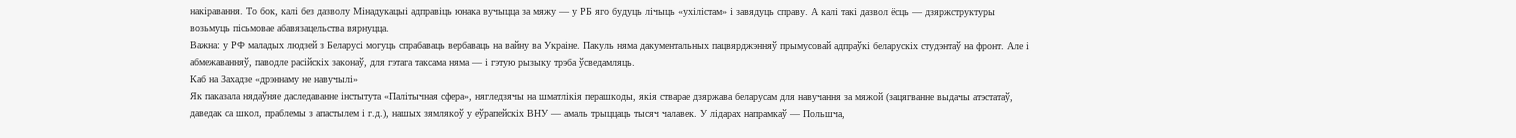накіравання. То бок, калі без дазволу Мінадукацыі адправіць юнака вучыцца за мяжу — у РБ яго будуць лічыць «ухілістам» і завядуць справу. А калі такі дазвол ёсць — дзяржструктуры возьмуць пісьмовае абавязацельства вярнуцца.
Важна: у РФ маладых людзей з Беларусі могуць спрабаваць вербаваць на вайну ва Украіне. Пакуль няма дакументальных пацвярджэнняў прымусовай адпраўкі беларускіх студэнтаў на фронт. Але і абмежаванняў, паводле расійскіх законаў, для гэтага таксама няма — і гэтую рызыку трэба ўсведамляць.
Каб на Захадзе «дрэннаму не навучылі»
Як паказала нядаўняе даследаванне інстытута «Палітычная сфера», нягледзячы на шматлікія перашкоды, якія стварае дзяржава беларусам для навучання за мяжой (зацягванне выдачы атэстатаў, даведак са школ, праблемы з апастылем і г.д.), нашых зямлякоў у еўрапейскіх ВНУ — амаль трыццаць тысяч чалавек. У лідарах напрамкаў — Польшча,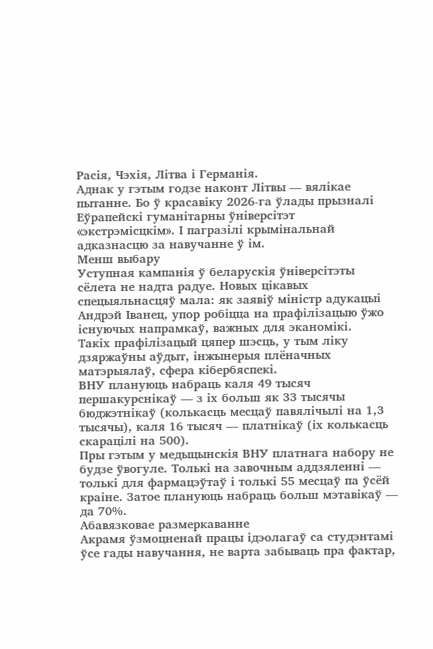Расія, Чэхія, Літва і Германія.
Аднак у гэтым годзе наконт Літвы — вялікае пытанне. Бо ў красавіку 2026-га ўлады прызналі Еўрапейскі гуманітарны ўніверсітэт «экстрэмісцкім». І пагразілі крымінальнай адказнасцю за навучанне ў ім.
Менш выбару
Уступная кампанія ў беларускія ўніверсітэты сёлета не надта радуе. Новых цікавых спецыяльнасцяў мала: як заявіў міністр адукацыі Андрэй Іванец, упор робіцца на прафілізацыю ўжо існуючых напрамкаў, важных для эканомікі.
Такіх прафілізацый цяпер шэсць, у тым ліку дзяржаўны аўдыт, інжынерыя плёначных матэрыялаў, сфера кібербяспекі.
ВНУ плануюць набраць каля 49 тысяч першакурснікаў — з іх больш як 33 тысячы бюджэтнікаў (колькасць месцаў павялічылі на 1,3 тысячы), каля 16 тысяч — платнікаў (іх колькасць скарацілі на 500).
Пры гэтым у медыцынскія ВНУ платнага набору не будзе ўвогуле. Толькі на завочным аддзяленні — толькі для фармацэўтаў і толькі 55 месцаў па ўсёй краіне. Затое плануюць набраць больш мэтавікаў — да 70%.
Абавязковае размеркаванне
Акрамя ўзмоцненай працы ідэолагаў са студэнтамі ўсе гады навучання, не варта забываць пра фактар,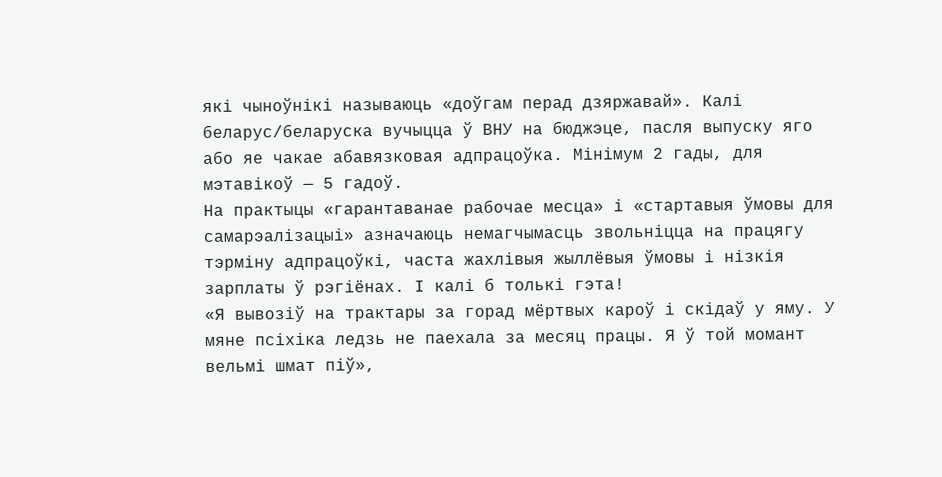які чыноўнікі называюць «доўгам перад дзяржавай». Калі беларус/беларуска вучыцца ў ВНУ на бюджэце, пасля выпуску яго або яе чакае абавязковая адпрацоўка. Мінімум 2 гады, для мэтавікоў — 5 гадоў.
На практыцы «гарантаванае рабочае месца» і «стартавыя ўмовы для самарэалізацыі» азначаюць немагчымасць звольніцца на працягу тэрміну адпрацоўкі, часта жахлівыя жыллёвыя ўмовы і нізкія зарплаты ў рэгіёнах. І калі б толькі гэта!
«Я вывозіў на трактары за горад мёртвых кароў і скідаў у яму. У мяне псіхіка ледзь не паехала за месяц працы. Я ў той момант вельмі шмат піў»,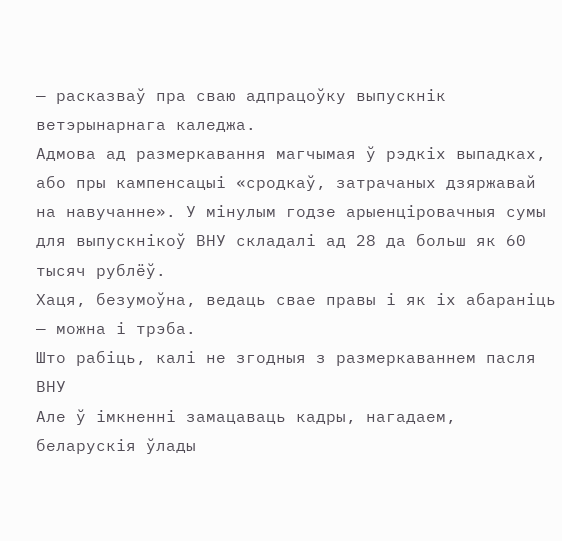— расказваў пра сваю адпрацоўку выпускнік ветэрынарнага каледжа.
Адмова ад размеркавання магчымая ў рэдкіх выпадках, або пры кампенсацыі «сродкаў, затрачаных дзяржавай на навучанне». У мінулым годзе арыенціровачныя сумы для выпускнікоў ВНУ складалі ад 28 да больш як 60 тысяч рублёў.
Хаця, безумоўна, ведаць свае правы і як іх абараніць — можна і трэба.
Што рабіць, калі не згодныя з размеркаваннем пасля ВНУ
Але ў імкненні замацаваць кадры, нагадаем, беларускія ўлады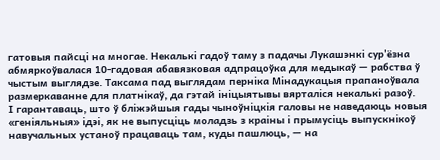гатовыя пайсці на многае. Некалькі гадоў таму з падачы Лукашэнкі сур'ёзна абмяркоўвалася 10-гадовая абавязковая адпрацоўка для медыкаў — рабства ў чыстым выглядзе. Таксама пад выглядам перніка Мінадукацыя прапаноўвала размеркаванне для платнікаў, да гэтай ініцыятывы вярталіся некалькі разоў.
І гарантаваць, што ў бліжэйшыя гады чыноўніцкія галовы не наведаюць новыя «геніяльныя» ідэі, як не выпусціць моладзь з краіны і прымусіць выпускнікоў навучальных устаноў працаваць там, куды пашлюць, — на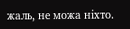жаль, не можа ніхто.